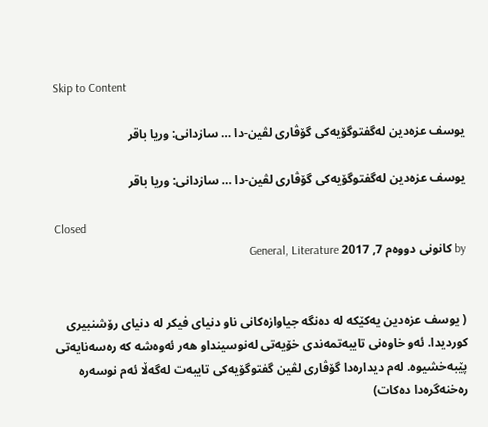Skip to Content

یوسف عزه‌دین له‌گفتوگۆیه‌كی گۆڤاری لڤین-دا … سازدانی: وریا باقر

یوسف عزه‌دین له‌گفتوگۆیه‌كی گۆڤاری لڤین-دا … سازدانی: وریا باقر

Closed
by كانونی دووه‌م 7, 2017 General, Literature


( یوسف عزه‌دین یه‌كێكه‌ له‌ ده‌نگه‌ جیاوازه‌كانی ناو دنیای فیكر له‌ دنیای رۆشنبیری كوردیدا. ئه‌و خاوه‌نی تایبه‌تمه‌ندی خۆیه‌تی له‌نوسینداو هه‌ر ئه‌وه‌شه‌ كه‌ ره‌سه‌نایه‌تی پێبه‌خشیوه‌. له‌م دیداره‌دا گۆڤاری لڤین گفتوگۆیه‌كی تایبه‌ت له‌گه‌ڵا ئه‌م نوسه‌ره‌ ره‌خنه‌گره‌دا ده‌كات)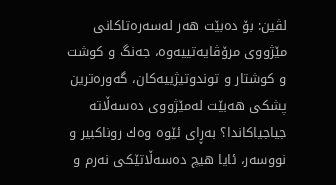لڤین: بۆ ده‌بێت هه‌ر له‌سه‌ره‌تاكانی مێژووی مرۆڤایه‌تییه‌وه‌، جه‌نگ و كوشت و كوشتار و توندوتیژییه‌كان، گه‌وره‌ترین پشكی هه‌بێت له‌مێژووی ده‌سه‌ڵاته‌ جیاجیاكاندا؟ به‌ڕای ئێوه‌ وه‌ك روناكبیر و نووسه‌ر، ئایا هیچ ده‌سه‌ڵاتێكی نه‌رم و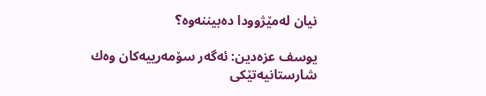نیان له‌مێژوودا ده‌بیننه‌وه‌؟

یوسف عزه‌دین: ئه‌گه‌ر سۆمه‌رییه‌كان وه‌ك شارستانیه‌تێكی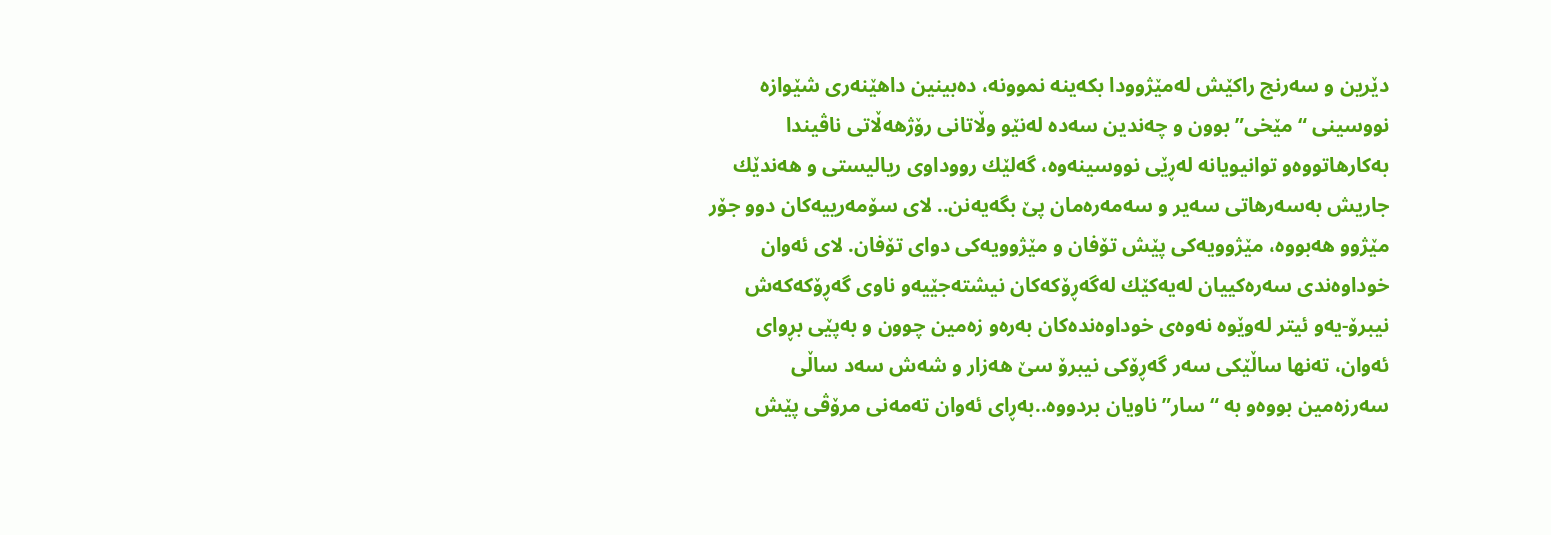دێرین و سه‌رنج راكێش له‌مێژوودا بكه‌ینه‌ نموونه‌، ده‌بینین داهێنه‌ری شێوازه‌ نووسینی “مێخی”بوون و چه‌ندین سه‌ده‌ له‌نێو وڵاتانی رۆژهه‌ڵاتی ناڤیندا به‌كارهاتووه‌و توانیویانه‌ له‌ڕێی نووسینه‌وه‌، گه‌لێك رووداوی ریالیستی و هه‌ندێك جاریش به‌سه‌رهاتی سه‌یر و سه‌مه‌ره‌مان پێ بگه‌یه‌نن.. لای سۆمه‌رییه‌كان دوو جۆر مێژوو هه‌بووه‌، مێژوویه‌كی پێش تۆفان و مێژوویه‌كی دوای تۆفان. لای ئه‌وان خوداوه‌ندی سه‌ره‌كییان له‌یه‌كێك له‌گه‌ڕۆكه‌كان نیشته‌جێیه‌و ناوی گه‌ڕۆكه‌كه‌ش نیبرۆ-یه‌و ئیتر له‌وێوه‌ نه‌وه‌ی خوداوه‌نده‌كان به‌ره‌و زه‌مین چوون و به‌پێی بڕوای ئه‌وان، ته‌نها ساڵێكی سه‌ر گه‌ڕۆكی نیبرۆ سێ‌ هه‌زار و شه‌ش سه‌د ساڵی سه‌رزه‌مین بووه‌و به‌ “سار” ناویان بردووه‌..به‌ڕای ئه‌وان ته‌مه‌نی مرۆڤی پێش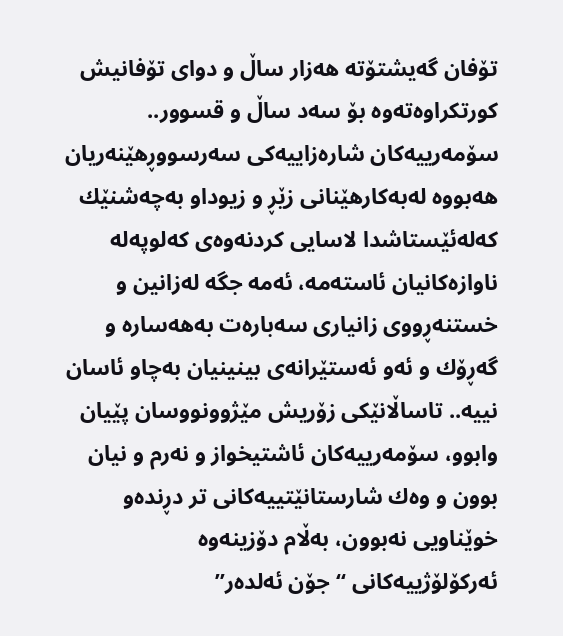تۆفان گه‌یشتۆته‌ هه‌زار ساڵ و دوای تۆفانیش كورتكراوه‌ته‌وه‌ بۆ سه‌د ساڵ و قسوور.. سۆمه‌رییه‌كان شاره‌زاییه‌كی سه‌رسووڕهێنه‌ریان هه‌بووه‌ له‌به‌كارهێنانی زێڕ و زیوداو به‌چه‌شنێك كه‌له‌ئێستاشدا لاسایی كردنه‌وه‌ی كه‌لوپه‌له‌ ناوازه‌كانیان ئاسته‌مه‌، ئه‌مه‌ جگه‌ له‌زانین و خستنه‌ڕووی زانیاری سه‌باره‌ت به‌هه‌ساره‌ و گه‌ڕۆك و ئه‌و ئه‌ستێرانه‌ی بینینیان به‌چاو ئاسان نییه‌.. تاساڵانێكی زۆریش مێژوونووسان پێیان وابوو، سۆمه‌رییه‌كان ئاشتیخواز و نه‌رم و نیان بوون و وه‌ك شارستانێتییه‌كانی تر دڕنده‌و خوێناویی نه‌بوون، به‌ڵام دۆزینه‌وه‌ ئه‌ركۆلۆژییه‌كانی “جۆن ئه‌لده‌ر”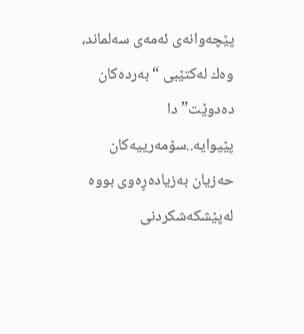پێچه‌وانه‌ی ئه‌مه‌ی سه‌لماند، وه‌ك له‌كتێبی “به‌رده‌كان ده‌دوێت”دا پێیوایه‌..سۆمه‌رییه‌كان حه‌زیان به‌زیاده‌ڕه‌وی بووه‌ له‌پێشكه‌شكردنی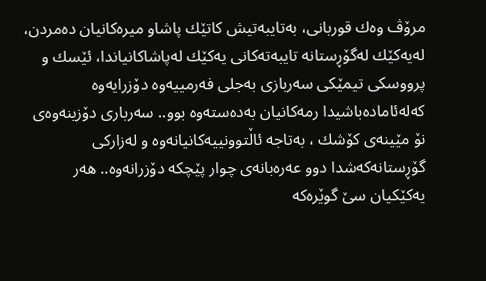مرۆڤ وه‌ك قوربانی، به‌تایبه‌تیش كاتێك پاشاو میره‌كانیان ده‌مردن، له‌یه‌كێك له‌گۆڕستانه‌ تایبه‌ته‌كانی یه‌كێك له‌پاشاكانیاندا، ئێسك و پرووسكی تیمێكی سه‌ربازی به‌جلی فه‌رمییه‌وه‌ دۆزرایه‌وه‌ كه‌له‌ئاماده‌باشیدا رمه‌كانیان به‌ده‌سته‌وه‌ بوو.. سه‌رباری دۆزینه‌وه‌ی نۆ مێینه‌ی كۆشك ، به‌تاجه‌ ئاڵتوونییه‌كانیانه‌وه‌ و له‌زاركی گۆڕستانه‌كه‌شدا دوو عه‌ره‌بانه‌ی چوار پێچكه‌ دۆزرانه‌وه‌.. هه‌ر یه‌كێكیان سێ‌ گوێره‌كه‌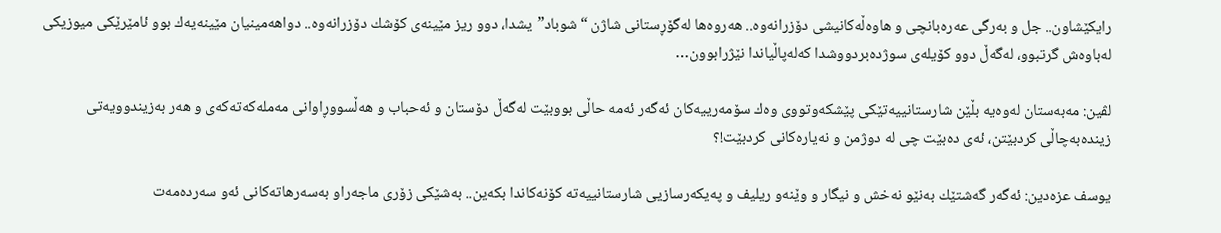رایكێشاون.. جل و به‌رگی عه‌ره‌بانچی و هاوه‌ڵه‌كانیشی دۆزرانه‌وه‌.. هه‌روه‌ها له‌گۆڕستانی شاژن “شوباد”یشدا، دوو ریز مێینه‌ی كۆشك دۆزرانه‌وه‌.. دواهه‌مینیان مێینه‌یه‌ك بوو ئامێرێكی میوزیكی له‌باوه‌ش گرتبوو، له‌گه‌ڵ دوو كۆیله‌ی سوژده‌بردووشدا كه‌له‌پاڵیاندا نێژرابوون…

لڤین: مه‌به‌ستان له‌وه‌یه‌ بڵێن شارستانییه‌تێكی پێشكه‌وتووی وه‌ك سۆمه‌رییه‌كان ئه‌گه‌ر ئه‌مه‌ حاڵی بووبێت له‌گه‌ڵ دۆستان و ئه‌حباب و هه‌ڵسووڕاوانی مه‌مله‌كه‌ته‌كه‌ی و هه‌ر به‌زیندوویه‌تی زینده‌به‌چاڵی كردبێتن، ئه‌ی ده‌بێت چی له‌ دوژمن و نه‌یاره‌كانی كردبێت!؟

یوسف عزه‌دین: ئه‌گه‌ر گه‌شتێك به‌نێو نه‌خش و نیگار و وێنه‌و ریلیف و په‌یكه‌رسازیی شارستانییه‌ته‌ كۆنه‌كاندا بكه‌ین.. به‌شێكی زۆری ماجه‌راو به‌سه‌رهاته‌كانی ئه‌و سه‌رده‌مه‌ت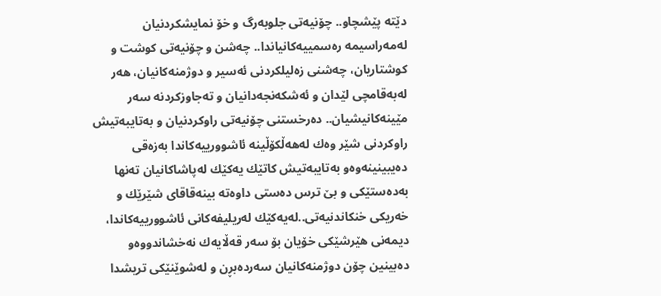دێته‌ پێشچاو.. چۆنیه‌تی جلوبه‌رگ و خۆ نمایشكردنیان له‌مه‌راسیمه‌ ره‌سمییه‌كانیاندا.. چه‌شن و چۆنیه‌تی كوشت و كوشتاریان، چه‌شنی زه‌لیلكردنی ئه‌سیر و دوژمنه‌كانیان، هه‌ر له‌به‌قامچی لێدان و ئه‌شكه‌نجه‌دانیان و ته‌جاوزكردنه‌ سه‌ر مێینه‌كانیشیان.. ده‌رخستنی چۆنیه‌تی راوكردنیان و به‌تایبه‌تیش راوكردنی شێر وه‌ك له‌هه‌ڵكۆڵینه‌ ئاشوورییه‌كاندا به‌زه‌قی ده‌یبینینه‌وه‌و به‌تایبه‌تیش كاتێك یه‌كێك له‌پاشاكانیان ته‌نها به‌ده‌ستێكی و بێ ترس ده‌ستی داوه‌ته‌ بینه‌قاقای شێرێك و خه‌ریكی خنكاندنیه‌تی..له‌یه‌كێك له‌ریلیفه‌كانی ئاشوورییه‌كاندا، دیمه‌نی هێرشێكی خۆیان بۆ سه‌ر قه‌ڵایه‌ك نه‌خشاندووه‌و ده‌بینین چۆن دوژمنه‌كانیان سه‌رده‌بڕن و له‌شوێنێكی تریشدا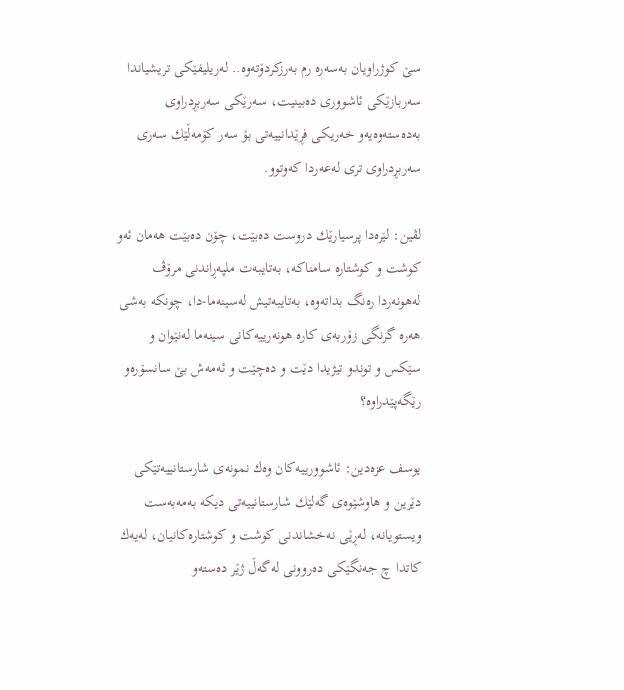سێ‌ كوژراویان به‌سه‌ره‌ رم به‌رزكردۆته‌وه‌.. له‌ریلیفێكی تریشیاندا سه‌ربازێكی ئاشووری ده‌بینیت، سه‌رێكی سه‌ربڕدراوی به‌ده‌سته‌وه‌یه‌و خه‌ریكی فڕێدانییه‌تی بۆ سه‌ر كۆمه‌ڵێك سه‌ری سه‌ربڕدراوی تری له‌عه‌ردا كه‌وتوو.

لڤین: لێره‌دا پرسیارێك دروست ده‌بێت، چۆن ده‌بێت هه‌مان ئه‌و كوشت و كوشتاره‌ سامناكه‌، به‌تایبه‌ت ملپه‌ڕاندنی مرۆڤ له‌هونه‌ردا ره‌نگ بداته‌وه‌، به‌تایبه‌تیش له‌سینه‌ما-دا، چونكه‌ به‌شی هه‌ره‌ گرنگی زۆربه‌ی كاره‌ هونه‌رییه‌كانی سینه‌ما له‌نێوان و سێكس و توندو تیژیدا دێت و ده‌چێت و ئه‌مه‌ش بێ‌ سانسۆره‌و رێگه‌پێدراوه‌؟

یوسف عزه‌دین: ئاشوورییه‌كان وه‌ك نمونه‌ی شارستانییه‌تێكی دێرین و هاوشێوه‌ی گه‌لێك شارستانییه‌تی دیكه‌ به‌مه‌به‌ست ویستویانه‌، له‌ڕێی نه‌خشاندنی كوشت و كوشتاره‌كانیان، له‌یه‌ك كاتدا چ جه‌نگێكی ده‌روونی له‌گه‌ڵ ژێر ده‌سته‌و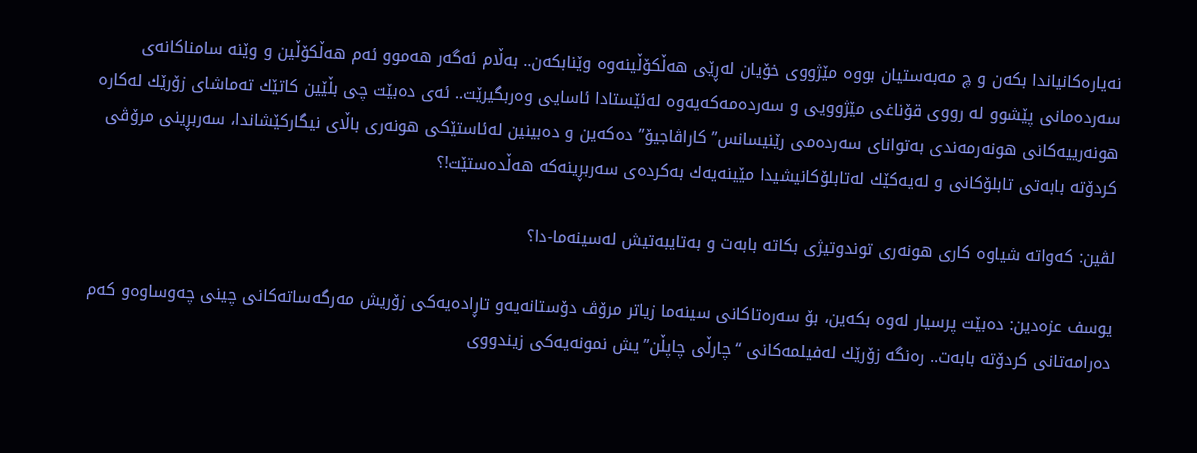نه‌یاره‌كانیاندا بكه‌ن و چ مه‌به‌ستیان بووه‌ مێژووی خۆیان له‌ڕێی هه‌ڵكۆڵینه‌وه‌ وێنابكه‌ن.. به‌ڵام ئه‌گه‌ر هه‌موو ئه‌م هه‌ڵكۆڵین و وێنه‌ سامناكانه‌ی سه‌رده‌مانی پێشوو له‌ رووی قۆناغی مێژوویی و سه‌رده‌مه‌كه‌یه‌وه‌ له‌ئێستادا ئاسایی وه‌ربگیرێت.. ئه‌ی ده‌بێت چی بڵێین كاتێك ته‌ماشای زۆرێك له‌كاره‌ هونه‌رییه‌كانی هونه‌رمه‌ندی به‌توانای سه‌رده‌می رێنیسانس”كاراڤاجیۆ” ده‌كه‌ین و ده‌بینین له‌ئاستێكی هونه‌ری باڵای نیگاركێشاندا، سه‌ربڕینی مرۆڤی كردۆته‌ بابه‌تی تابلۆكانی و له‌یه‌كێك له‌تابلۆكانیشیدا مێینه‌یه‌ك به‌كرده‌ی سه‌ربڕینه‌كه‌ هه‌ڵده‌ستێت!؟

لڤین: كه‌واته‌ شیاوه‌ كاری هونه‌ری توندوتیژی بكاته‌ بابه‌ت و به‌تایبه‌تیش له‌سینه‌ما-دا؟

یوسف عزه‌دین: ده‌بێت پرسیار له‌وه‌ بكه‌ین، بۆ سه‌ره‌تاكانی سینه‌ما زیاتر مرۆڤ دۆستانه‌یه‌و تاڕاده‌یه‌كی زۆریش مه‌رگه‌ساته‌كانی چینی چه‌وساوه‌و كه‌م ده‌رامه‌تانی كردۆته‌ بابه‌ت.. ره‌نگه‌ زۆرێك له‌فیلمه‌كانی “چارڵی چاپڵن”یش نمونه‌یه‌كی زیندووی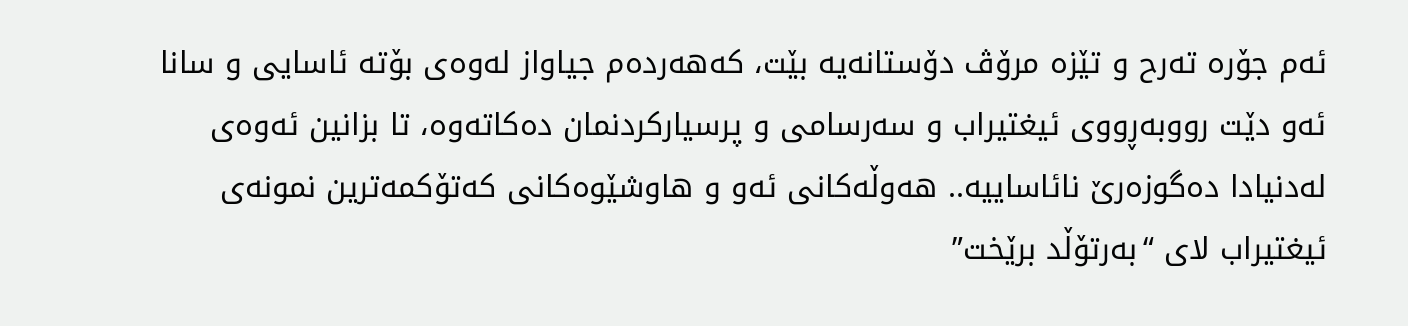ئه‌م جۆره‌ ته‌رح و تێزه‌ مرۆڤ دۆستانه‌یه‌ بێت، كه‌هه‌رده‌م جیاواز له‌وه‌ی بۆته‌ ئاسایی و سانا ئه‌و دێت رووبه‌ڕووی ئیغتیراب و سه‌رسامی و پرسیاركردنمان ده‌كاته‌وه‌، تا بزانین ئه‌وه‌ی له‌دنیادا ده‌گوزه‌رێ‌ نائاساییه‌.. هه‌وڵه‌كانی ئه‌و و هاوشێوه‌كانی كه‌تۆكمه‌ترین نمونه‌ی ئیغتیراب لای “به‌رتۆڵد برێخت”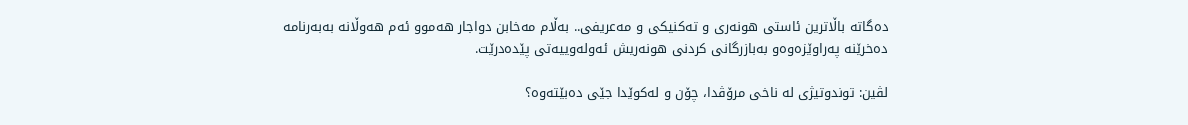ده‌گاته‌ باڵاترین ئاستی هونه‌ری و ته‌كنیكی و مه‌عریفی.. به‌ڵام مه‌خابن دواجار هه‌موو ئه‌م هه‌وڵانه‌ به‌به‌رنامه‌ ده‌خرێنه‌ په‌راوێزه‌وه‌و به‌بازرگانی كردنی هونه‌ریش ئه‌وله‌وییه‌تی پێده‌درێت.

لڤین: توندوتیژی له‌ ناخی مرۆڤدا، چۆن و له‌كوێدا جێی ده‌بێته‌وه‌؟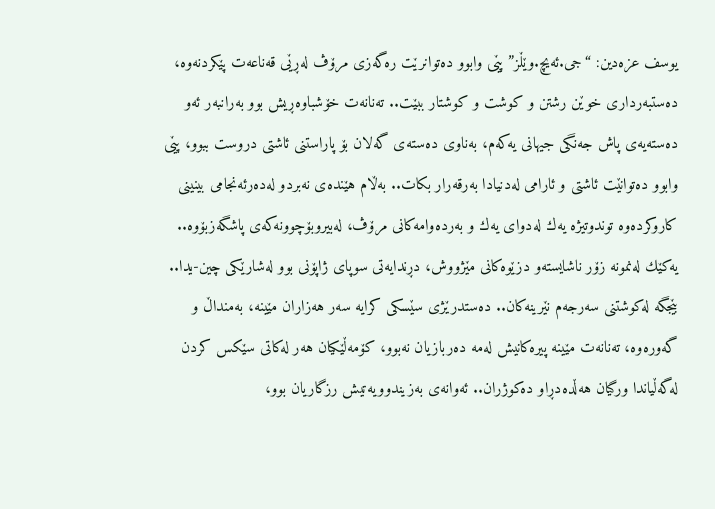یوسف عزه‌دین: “جی.ئه‌یچ.وێڵز” پێی وابوو ده‌توانرێت ره‌گه‌زی مرۆڤ له‌ڕێی قه‌ناعه‌ت پێكردنه‌وه‌، ده‌ستبه‌رداری خوێن رشتن و كوشت و كوشتار ببێت.. ته‌نانه‌ت خۆشباوه‌ڕیش بوو به‌رانبه‌ر ئه‌و ده‌سته‌یه‌ی پاش جه‌نگی جیهانی یه‌كه‌م، به‌ناوی ده‌سته‌ی گه‌لان بۆ پاراستنی ئاشتی دروست ببوو، پێی وابوو ده‌توانێت ئاشتی و ئارامی له‌دنیادا به‌رقه‌رار بكات.. به‌ڵام هێنده‌ی نه‌بردو له‌ده‌رئه‌نجامی بینینی كاروكرده‌وه‌ توندوتیژه‌ یه‌ك له‌دوای یه‌ك و به‌رده‌وامه‌كانی مرۆڤ، له‌بیروبۆچوونه‌كه‌ی پاشگه‌زبۆوه‌.. یه‌كێك له‌نمونه‌ زۆر ناشایسته‌و دزێوه‌كانی مێژووش، دڕندایه‌تی سوپای ژاپۆنی بوو له‌شارێكی چین-یدا.. بێجگه‌ له‌كوشتنی سه‌رجه‌م نێرینه‌كان.. ده‌ستدرێژی سێسكی كرایه‌ سه‌ر هه‌زاران مێینه‌، به‌منداڵ و گه‌وره‌وه‌، ته‌نانه‌ت مێینه‌ پیره‌كانیش له‌مه‌ ده‌ربازیان نه‌بوو، كۆمه‌ڵێكیان هه‌ر له‌كاتی سێكس كردن له‌گه‌ڵیاندا ورگیان هه‌ڵده‌دڕاو ده‌كوژران.. ئه‌وانه‌ی به‌زیندوویه‌تیش رزگاریان بوو،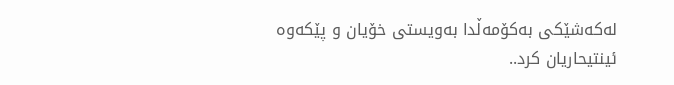له‌كه‌شێكی به‌كۆمه‌ڵدا به‌ویستی خۆیان و پێكه‌وه‌ ئینتیحاریان كرد..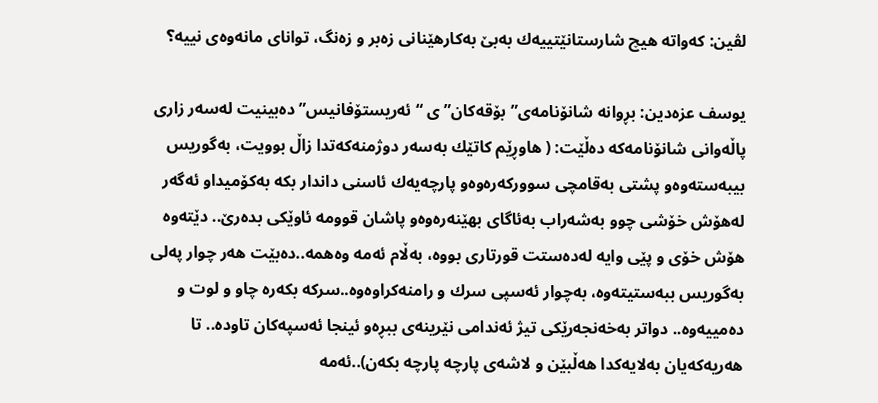لڤین: كه‌واته‌ هیچ شارستانێتییه‌ك به‌بێ‌ به‌كارهێنانی زه‌بر و زه‌نگ، توانای مانه‌وه‌ی نییه‌؟

یوسف عزه‌دین: بڕوانه‌ شانۆنامه‌ی”بۆقه‌كان”ی “ئه‌ریستۆفانیس” ده‌بینیت له‌سه‌ر زاری پاڵه‌وانی شانۆنامه‌كه‌ ده‌ڵێت: ( هاوڕێم كاتێك به‌سه‌ر دوژمنه‌كه‌تدا زاڵ بوویت، به‌گوریس بیبه‌سته‌وه‌و پشتی به‌قامچی سووركه‌ره‌وه‌و پارچه‌یه‌ك ئاسنی داندار بكه‌ به‌كۆمیداو ئه‌گه‌ر له‌هۆش خۆشی چوو به‌شه‌راب به‌ئاگای بهێنه‌ره‌وه‌و پاشان قوومه‌ ئاوێكی بده‌رێ‌.. دێته‌وه‌ هۆش خۆی و پێی وایه‌ له‌ده‌ستت قورتاری بووه‌، به‌ڵام ئه‌مه‌ وه‌همه‌..ده‌بێت هه‌ر چوار په‌لی به‌گوریس ببه‌ستیته‌وه‌، به‌چوار ئه‌سپی سرك و رامنه‌كراوه‌وه‌..سركه‌ بكه‌ره‌ چاو و لوت و ده‌مییه‌وه‌.. دواتر به‌خه‌نجه‌رێكی تیژ ئه‌ندامی نێرینه‌ی ببڕه‌و ئینجا ئه‌سپه‌كان تاوده‌.. تا هه‌ریه‌كه‌یان به‌لایه‌كدا هه‌ڵبێن و لاشه‌ی پارچه‌ پارچه‌ بكه‌ن)..ئه‌مه‌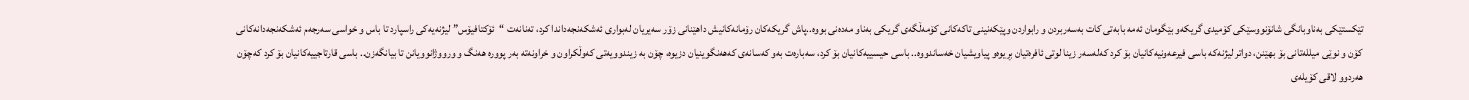تێكستێكی به‌ناوبانگی شانۆنووسێكی كۆمیدی گریكه‌و بێگومان ئه‌مه‌ بابه‌تی كات به‌سه‌ربردن و رابواردن وپێكه‌نینی تاكه‌كانی كۆمه‌ڵگه‌ی گریكی به‌ناو مه‌ده‌نی بووه‌..پاش گریكه‌كان رۆمانه‌كانیش داهێنانی زۆر سه‌یریان له‌بواری ئه‌شكه‌نجه‌داندا كرد، ته‌نانه‌ت “ئۆكتافیۆس” لیژنه‌یه‌كی راسپارد تا باس و خواسی سه‌رجه‌م ئه‌شكه‌نجه‌دانه‌كانی كۆن و نوێی میلله‌تانی بۆ بهێنن، دواتر لیژنه‌كه‌ باسی فیرعه‌ونیه‌كانیان بۆ كرد كه‌له‌سه‌ر زینا لوتی ئافره‌تیان بڕیوه‌و پیاویشیان خه‌ساندووه‌.. باسی حیسییه‌كانیان بۆ كرد، سه‌باره‌ت به‌و كه‌سانه‌ی كه‌هه‌نگوینیان دزیوه‌، چۆن به‌ زیندوویه‌تی كه‌وڵكراون و خراونه‌ته‌ به‌ر پووره‌ هه‌نگ و ورووژانوویانن تا بیانگه‌زن.. باسی قارتاجییه‌كانیان بۆ كرد كه‌چۆن هه‌ردوو لاقی كۆیله‌ی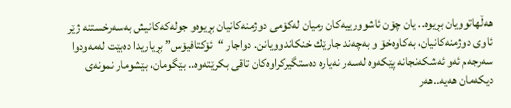هه‌ڵهاتوویان بڕیوه‌.. یان چۆن ئاشوورییه‌كان رمیان له‌كۆمی دوژمنه‌كانیان بڕیوه‌و جوله‌كه‌كانیش به‌سه‌رخستنه‌ ژێر ئاوی دوژمنه‌كانیان، به‌كاوه‌خۆ و به‌چه‌ند جارێك خنكاندوویانن. دواجار “ئۆكتافیۆس” بڕیاریدا ده‌بێت له‌مه‌ودوا سه‌رجه‌م ئه‌و ئه‌شكه‌نجانه‌ پێكه‌وه‌ له‌سه‌ر نه‌یاره‌ ده‌ستگیركراوه‌كان تاقی بكرێته‌وه‌.. بێگومان، بێشومار نمونه‌ی دیكه‌مان هه‌یه‌..هه‌ر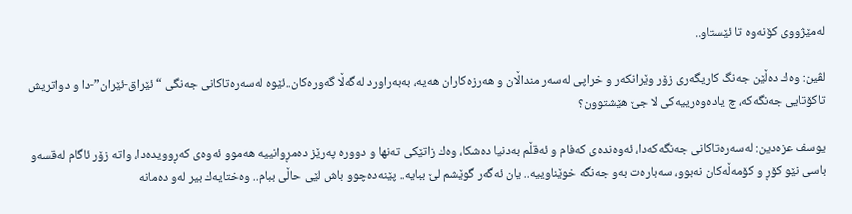له‌مێژووی كۆنه‌وه‌ تا ئێستاو..

لڤین: وه‌ك ده‌ڵێن جه‌نگ كاریگه‌ری زۆر وێرانكه‌ر و خراپی له‌سه‌ر منداڵان و هه‌رزه‌كاران هه‌یه‌، به‌به‌راورد له‌گه‌ڵا گه‌وره‌كان..ئێوه‌ له‌سه‌ره‌تاكانی جه‌نگی “ئێراق-ئێران”-دا و دواتریش تاكۆتایی جه‌نگه‌كه‌، چ یاده‌وه‌رییه‌كی لا جێ‌ هێشتوون؟

یوسف عزه‌دین: له‌سه‌ره‌تاكانی جه‌نگه‌كه‌دا، ئه‌وه‌نده‌ی كه‌فام و ئه‌قڵم به‌دنیا ده‌شكا، وه‌ك زاتێكی ته‌نها و دووره‌ په‌رێز ده‌مڕوانییه‌ هه‌موو ئه‌وه‌ی كه‌ڕوویده‌دا، واته‌ زۆر ئاگام له‌قسه‌و باسی نێو كۆڕ و كۆمه‌ڵه‌كان نه‌بوو، سه‌باره‌ت به‌و جه‌نگه‌ خوێناوییه‌.. یان ئه‌گه‌ر گوێشم لێ‌ ببایه‌.. پێنه‌ده‌چوو باش لێی حاڵی ببام.. وه‌ختایه‌ك بیر له‌و ده‌مانه‌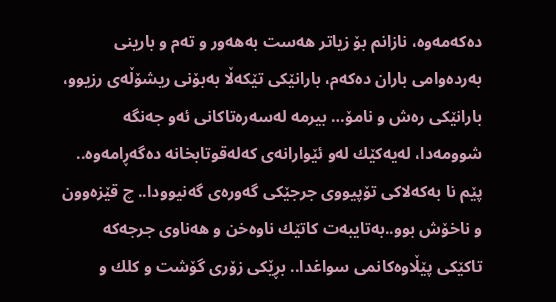ده‌كه‌مه‌وه‌، نازانم بۆ زیاتر هه‌ست به‌هه‌ور و ته‌م و بارینی به‌رده‌وامی باران ده‌كه‌م، بارانێكی تێكه‌ڵا به‌بۆنی ریشۆڵه‌ی رزیوو، بارانێكی ره‌ش و نامۆ… بیرمه‌ له‌سه‌ره‌تاكانی ئه‌و جه‌نگه‌ شوومه‌دا، له‌یه‌كێك له‌و ئێوارانه‌ی كه‌له‌قوتابخانه‌ ده‌گه‌ڕامه‌وه‌.. پێم نا به‌كه‌لاكی تۆپیووی جرجێكی گه‌وره‌ی گه‌نیوودا.. چ قێزه‌وون و ناخۆش بوو..به‌تایبه‌ت كاتێك ناوه‌خن و هه‌ناوی جرجه‌كه‌ تاكێكی پێڵاوه‌كانمی سواغدا.. بڕێكی زۆری گۆشت و كلك و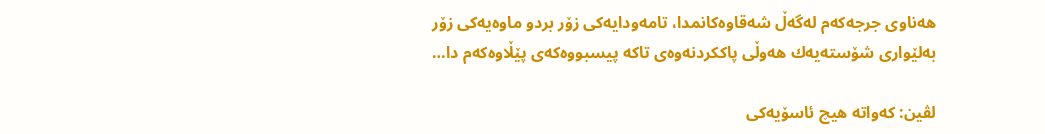هه‌ناوی جرجه‌كه‌م له‌گه‌ڵ شه‌قاوه‌كانمدا، تامه‌ودایه‌كی زۆر بردو ماوه‌یه‌كی زۆر به‌لێواری شۆسته‌یه‌ك هه‌وڵی پاككردنه‌وه‌ی تاكه‌ پیسبووه‌كه‌ی پێڵاوه‌كه‌م دا…

لڤین: كه‌واته‌ هیچ ئاسۆیه‌كی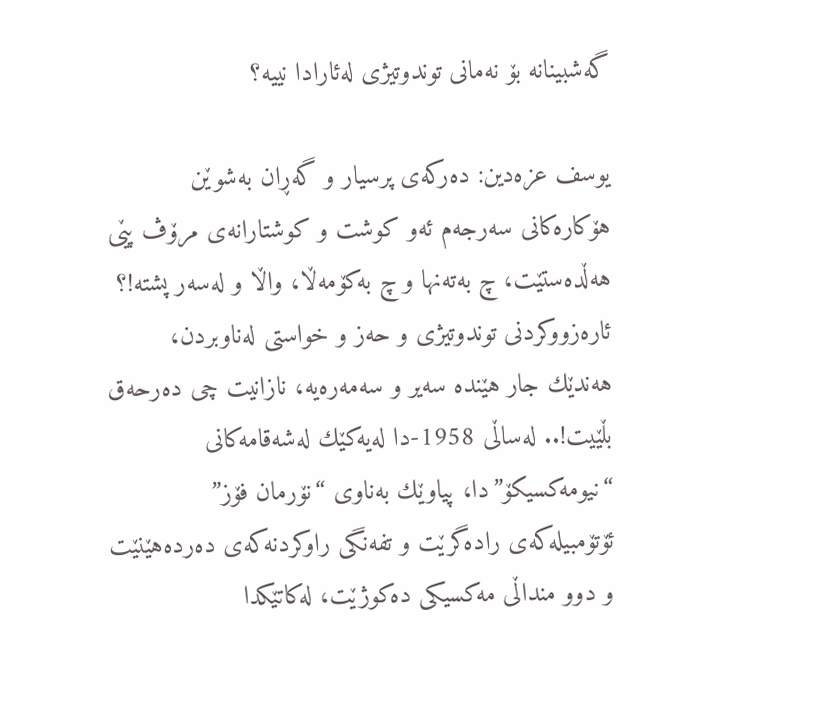گه‌شبینانه‌ بۆ نه‌مانی توندوتیژی له‌ئارادا نییه‌؟

یوسف عزه‌دین: ده‌ركه‌ی پرسیار و گه‌ڕان به‌شوێن هۆكاره‌كانی سه‌رجه‌م ئه‌و كوشت و كوشتارانه‌ی مرۆڤ پێی هه‌ڵده‌ستێت، چ به‌ته‌نها و چ به‌كۆمه‌ڵا، واڵا و له‌سه‌ر پشته‌!؟ ئاره‌زووكردنی توندوتیژی و حه‌ز و خواستی له‌ناوبردن، هه‌ندێك جار هێنده‌ سه‌یر و سه‌مه‌ره‌یه‌، نازانیت چی ده‌رحه‌ق بڵێیت!.. له‌ساڵی 1958-دا له‌یه‌كێك له‌شه‌قامه‌كانی “نیومه‌كسیكۆ”دا، پیاوێك به‌ناوی “نۆرمان فۆز” ئۆتۆمبیله‌كه‌ی راده‌گرێت و تفه‌نگی راوكردنه‌كه‌ی ده‌رده‌هێنێت و دوو منداڵی مه‌كسیكی ده‌كوژێت، له‌كاتێكدا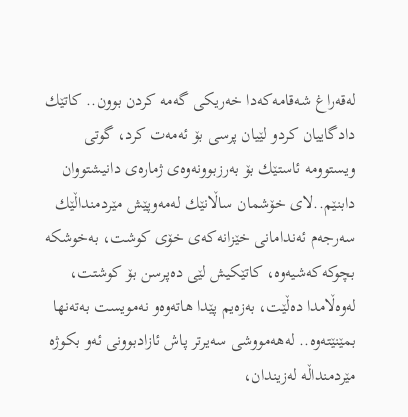له‌قه‌راغ شه‌قامه‌كه‌دا خه‌ریكی گه‌مه‌ كردن بوون.. كاتێك دادگاییان كردو لێیان پرسی بۆ ئه‌مه‌ت كرد، گوتی ویستوومه‌ ئاستێك بۆ به‌رزبوونه‌وه‌ی ژماره‌ی دانیشتووان دابنێم..لای خۆشمان ساڵانێك له‌مه‌وپێش مێردمنداڵێك سه‌رجه‌م ئه‌ندامانی خێزانه‌كه‌ی خۆی كوشت، به‌خوشكه‌ بچوكه‌كه‌شیه‌وه‌، كاتێكیش لێی ده‌پرسن بۆ كوشتت، له‌وه‌ڵامدا ده‌ڵێت، به‌زه‌یم پێدا هاته‌وه‌و نه‌مویست به‌ته‌نها بمێنێته‌وه‌.. له‌هه‌مووشی سه‌یرتر پاش ئازادبوونی ئه‌و بكوژه‌ مێردمنداڵه‌ له‌زیندان،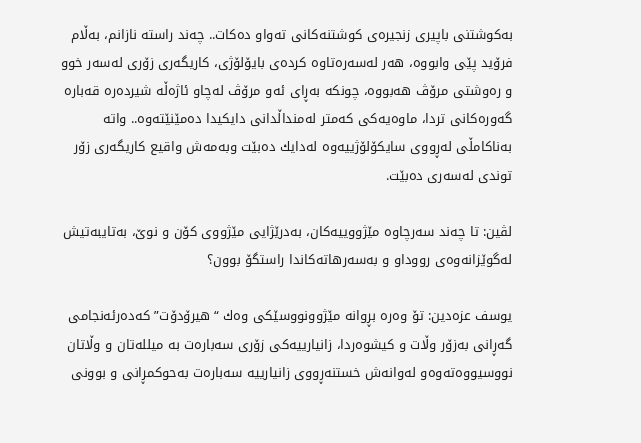به‌كوشتنی باپیری زنجیره‌ی كوشتنه‌كانی ته‌واو ده‌كات.. چه‌ند راسته‌ نازانم، به‌ڵام فرۆید پێی وابووه‌، هه‌ر له‌سه‌ره‌تاوه‌ كرده‌ی بایۆلۆژی، كاریگه‌ری زۆری له‌سه‌ر خوو و ره‌وشتی مرۆڤ هه‌بووه‌، چونكه‌ به‌ڕای ئه‌و مرۆڤ له‌چاو ئاژه‌ڵه‌ شیرده‌ره‌ قه‌باره‌ گه‌وره‌كانی تردا، ماوه‌یه‌كی كه‌متر له‌منداڵدانی دایكیدا ده‌مێنێته‌وه‌.. واته‌ به‌ناكامڵی له‌ڕووی سایكۆلۆژییه‌وه‌ له‌دایك ده‌بێت وبه‌مه‌ش واقیع كاریگه‌ری زۆر توندی له‌سه‌ری ده‌بێت.

لڤین: تا چه‌ند سه‌رچاوه‌ مێژووییه‌كان، به‌درێژایی مێژووی كۆن و نوێ‌، به‌تایبه‌تیش له‌گوێزانه‌وه‌ی رووداو و به‌سه‌رهاته‌كاندا راستگۆ بوون؟

یوسف عزه‌دین: تۆ وه‌ره‌ بڕوانه‌ مێژوونووسێكی وه‌ك “هیرۆدۆت” كه‌ده‌رئه‌نجامی گه‌ڕانی به‌زۆر وڵات و كیشوه‌ردا، زانیارییه‌كی زۆری سه‌باره‌ت به‌ میلله‌تان و وڵاتان نووسیووه‌ته‌وه‌و له‌وانه‌ش خستنه‌ڕووی زانیارییه‌ سه‌باره‌ت به‌حوكمڕانی و بوونی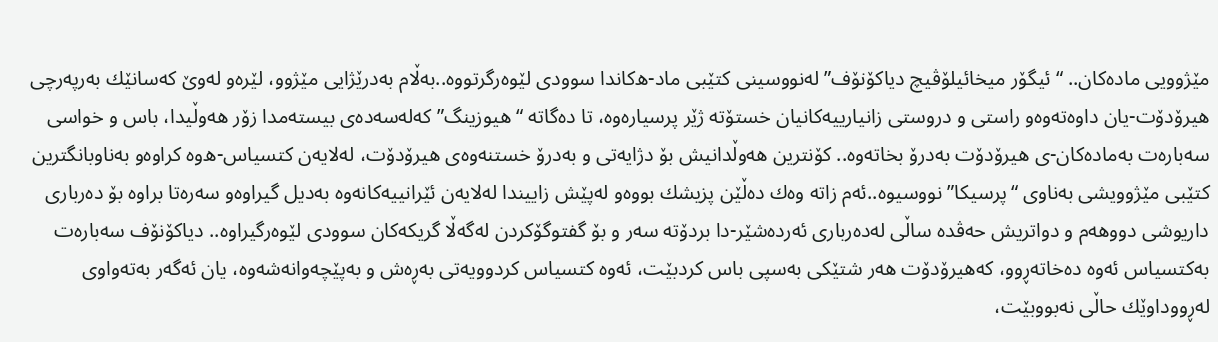مێژوویی ماده‌كان.. “ئیگۆر میخائیلۆڤیچ دیاكۆنۆف” له‌نووسینی كتێبی ماد-ه‌كاندا سوودی لێوه‌رگرتووه‌..به‌ڵام به‌درێژایی مێژوو، لێره‌و له‌وێ‌ كه‌سانێك به‌رپه‌رچی هیرۆدۆت-یان داوه‌ته‌وه‌و راستی و دروستی زانیارییه‌كانیان خستۆته‌ ژێر پرسیاره‌وه‌، تا ده‌گاته‌ “هیوزینگ” كه‌له‌سه‌ده‌ی بیسته‌مدا زۆر هه‌وڵیدا، باس و خواسی سه‌باره‌ت به‌ماده‌كان-ی هیرۆدۆت به‌درۆ بخاته‌وه‌.. كۆنترین هه‌وڵدانیش بۆ دژایه‌تی و به‌درۆ خستنه‌وه‌ی هیرۆدۆت، له‌لایه‌ن كتسیاس-ه‌وه‌ كراوه‌و به‌ناوبانگترین كتێبی مێژوویشی به‌ناوی “پرسیكا” نووسیوه‌..ئه‌م زاته‌ وه‌ك ده‌ڵێن پزیشك بووه‌و له‌پێش زاییندا له‌لایه‌ن ئێرانییه‌كانه‌وه‌ به‌دیل گیراوه‌و سه‌ره‌تا براوه‌ بۆ ده‌رباری داریوشی دووهه‌م و دواتریش حه‌ڤده‌ ساڵی له‌ده‌رباری ئه‌رده‌شێر-دا بردۆته‌ سه‌ر و بۆ گفتوگۆكردن له‌گه‌ڵا گریكه‌كان سوودی لێوه‌رگیراوه‌.. دیاكۆنۆف سه‌باره‌ت به‌كتسیاس ئه‌وه‌ ده‌خاته‌ڕوو، كه‌هیرۆدۆت هه‌ر شتێكی به‌سپی باس كردبێت، ئه‌وه‌ كتسیاس كردوویه‌تی به‌ڕه‌ش و به‌پێچه‌وانه‌شه‌وه‌، یان ئه‌گه‌ر به‌ته‌واوی له‌ڕووداوێك حاڵی نه‌بووبێت،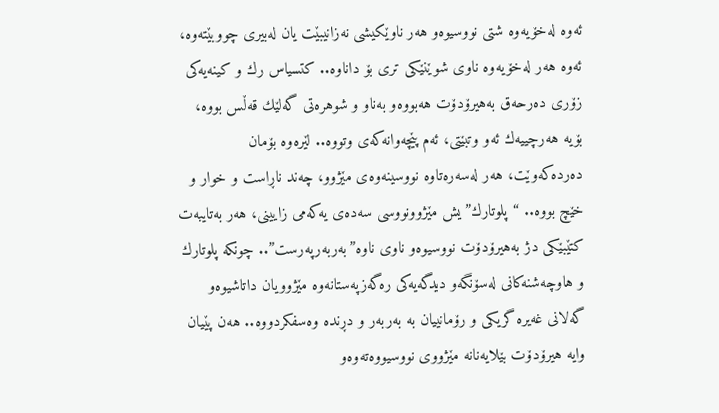ئه‌وه‌ له‌خۆیه‌وه‌ شتی نووسیوه‌و هه‌ر ناوێكیشی نه‌زانیبێت یان له‌بیری چووبێته‌وه‌، ئه‌وه‌ هه‌ر له‌خۆیه‌وه‌ ناوی شوێنێكی تری بۆ داناوه‌.. كتسیاس رك و كینه‌یه‌كی زۆری ده‌رحه‌ق به‌هیرۆدۆت هه‌بووه‌و به‌ناو و شوهره‌تی گه‌لێك قه‌ڵس بووه‌، بۆیه‌ هه‌رچییه‌ك ئه‌و وتبێتی، ئه‌م پێچه‌وانه‌كه‌ی وتووه‌.. لێره‌وه‌ بۆمان ده‌رده‌كه‌وێت، هه‌ر له‌سه‌ره‌تاوه‌ نووسینه‌وه‌ی مێژوو، چه‌ند ناڕاست و خوار و خێچ بووه‌.. “پلوتارك” یش مێژوونووسی سه‌ده‌ی یه‌كه‌می زایینی، هه‌ر به‌تایبه‌ت كتێبێكی دژ به‌هیرۆدۆت نووسیوه‌و ناوی ناوه‌”به‌ربه‌رپه‌رست”.. چونكه‌ پلوتارك و هاوچه‌شنه‌كانی له‌سۆنگه‌و دیدگه‌یه‌كی ره‌گه‌زپه‌ستانه‌وه‌ مێژوویان داتاشیوه‌و گه‌لانی غه‌یره‌ گریكی و رۆمانییان به‌ به‌ربه‌ر و دڕنده‌ وه‌سفكردووه‌.. هه‌ن پێیان وایه‌ هیرۆدۆت بێلایه‌نانه‌ مێژووی نووسیووه‌ته‌وه‌و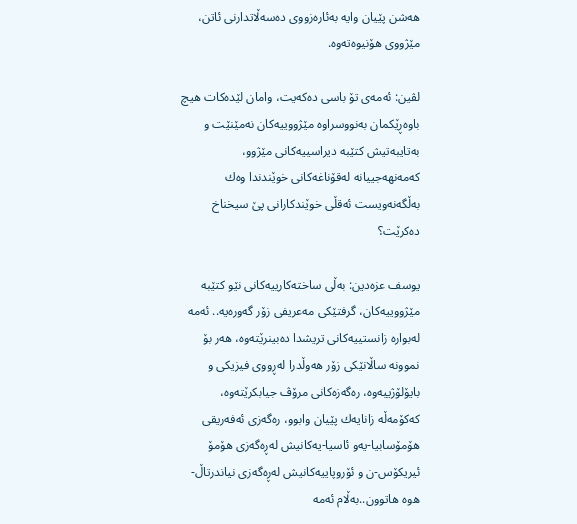هه‌شن پێیان وایه‌ به‌ئاره‌زووی ده‌سه‌ڵاتدارنی ئاتن، مێژووی هۆنیوه‌ته‌وه‌.

لڤین: ئه‌مه‌ی تۆ باسی ده‌كه‌یت، وامان لێده‌كات هیچ باوه‌ڕێكمان به‌نووسراوه‌ مێژووییه‌كان نه‌مێنێت و به‌تایبه‌تیش كتێبه‌ دیراسییه‌كانی مێژوو، كه‌مه‌نهه‌جییانه‌ له‌قۆناغه‌كانی خوێندندا وه‌ك به‌ڵگه‌نه‌ویست ئه‌قڵی خوێندكارانی پێ‌ سیخناخ ده‌كرێت؟

یوسف عزه‌دین: به‌ڵی ساخته‌كارییه‌كانی نێو كتێبه‌ مێژووییه‌كان، گرفتێكی مه‌عریفی زۆر گه‌وره‌یه‌.. ئه‌مه‌ له‌بواره‌ زانستییه‌كانی تریشدا ده‌بینرێته‌وه‌، هه‌ر بۆ نموونه‌ ساڵانێكی زۆر هه‌وڵدرا له‌ڕووی فیزیكی و بایۆلۆژییه‌وه‌، ره‌گه‌زه‌كانی مرۆڤ جیابكرێته‌وه‌، كه‌كۆمه‌ڵه‌ زانایه‌ك پێیان وابوو، ره‌گه‌زی ئه‌فه‌ریقی هۆمۆسابیا-یه‌و ئاسیا-یه‌كانیش له‌ڕه‌گه‌زی هۆمۆ ئیریكۆس-ن و ئۆروپاییه‌كانیش له‌ڕه‌گه‌زی نیاندرتاڵ-ه‌وه‌ هاتوون..به‌ڵام ئه‌مه‌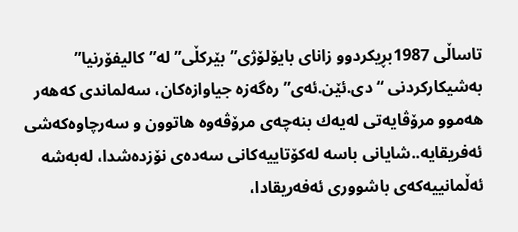تاساڵی 1987بڕیكردوو زانای بایۆلۆژی”بێركڵی”له‌”كالیفۆرنیا” به‌شیكاركردنی “دی.ئێن.ئه‌ی” ره‌گه‌زه‌ جیاوازه‌كان، سه‌لماندی كه‌هه‌ر هه‌موو مرۆڤایه‌تی له‌یه‌ك بنه‌چه‌ی مرۆڤه‌وه‌ هاتوون و سه‌رچاوه‌كه‌شی ئه‌فریقایه‌..شایانی باسه‌ له‌كۆتاییه‌كانی سه‌ده‌ی نۆزده‌شدا، له‌به‌شه‌ ئه‌ڵمانییه‌كه‌ی باشووری ئه‌فه‌ریقادا،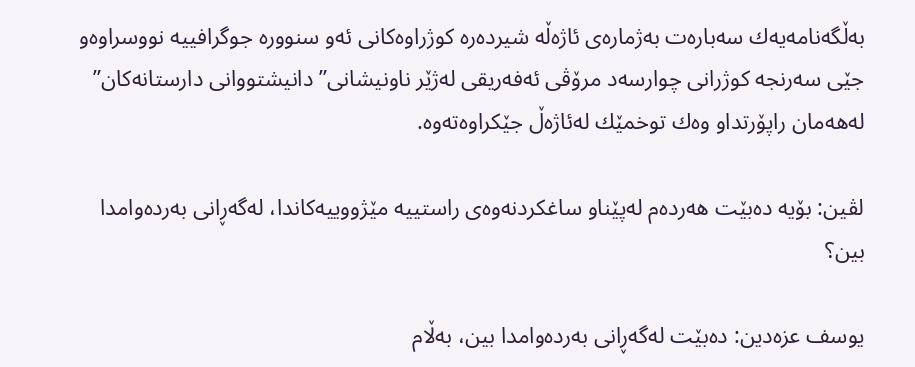به‌ڵگه‌نامه‌یه‌ك سه‌باره‌ت به‌ژماره‌ی ئاژه‌ڵه‌ شیرده‌ره‌ كوژراوه‌كانی ئه‌و سنووره‌ جوگرافییه‌ نووسراوه‌و جێی سه‌رنجه‌ كوژرانی چوارسه‌د مرۆڤی ئه‌فه‌ریقی له‌ژێر ناونیشانی”دانیشتووانی دارستانه‌كان” له‌هه‌مان راپۆرتداو وه‌ك توخمێك له‌ئاژه‌ڵ جێكراوه‌ته‌وه‌.

لڤین: بۆیه‌ ده‌بێت هه‌رده‌م له‌پێناو ساغكردنه‌وه‌ی راستییه‌ مێژووییه‌كاندا، له‌گه‌ڕانی به‌رده‌وامدا بین؟

یوسف عزه‌دین: ده‌بێت له‌گه‌ڕانی به‌رده‌وامدا بین، به‌ڵام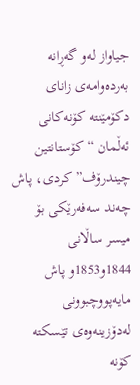جیاواز له‌و گه‌ڕانه‌ به‌رده‌وامه‌ی زانای دكۆمێنته‌ كۆنه‌كانی ئه‌ڵمان “كۆستانتین چیندرۆف” كردی، پاش چه‌ند سه‌فه‌رێكی بۆ میسر ساڵانی 1844و1853و پاش مایه‌پووچبوونی له‌دۆزینه‌وه‌ی تێسكته‌ كۆنه‌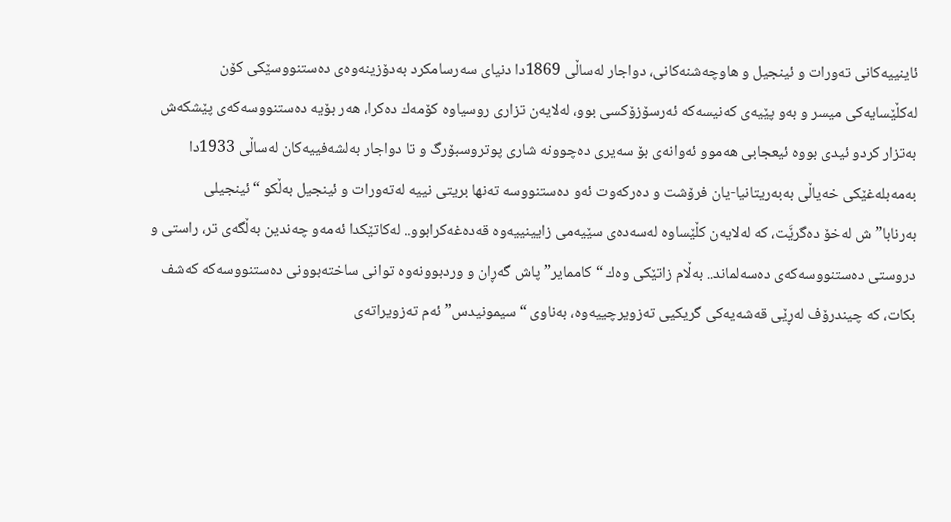ئاینییه‌كانی ته‌ورات و ئینجیل و هاوچه‌شنه‌كانی، دواجار له‌ساڵی 1869دا دنیای سه‌رسامكرد به‌دۆزینه‌وه‌ی ده‌ستنووسێكی كۆن له‌كڵێسایه‌كی میسر و به‌و پێیه‌ی كه‌نیسه‌كه‌ ئه‌رسۆزۆكسی بوو، له‌لایه‌ن تزاری روسیاوه‌ كۆمه‌ك ده‌كرا، هه‌ر بۆیه‌ ده‌ستنووسه‌كه‌ی پێشكه‌ش به‌تزار كردو ئیدی بووه‌ ئیعجابی هه‌موو ئه‌وانه‌ی بۆ سه‌یری ده‌چوونه‌ شاری پوتروسبۆرگ و تا دواجار به‌لشه‌فییه‌كان له‌ساڵی 1933دا به‌مه‌بله‌غێكی خه‌یاڵی به‌به‌ریتانیا-یان فرۆشت و ده‌ركه‌وت ئه‌و ده‌ستنووسه‌ ته‌نها بریتی نییه‌ له‌ته‌ورات و ئینجیل به‌ڵكو “ئینجیلی به‌رنابا”ش له‌خۆ ده‌گرێَت، كه‌ له‌لایه‌ن كڵێساوه‌ له‌سه‌ده‌ی سێیه‌می زایینییه‌وه‌ قه‌ده‌غه‌كرابوو.. له‌كاتێكدا ئه‌مه‌و چه‌ندین به‌ڵگه‌ی تر، راستی و دروستی ده‌ستنووسه‌كه‌ی ده‌سه‌لماند.. به‌ڵام زاتێكی وه‌ك “كاممایر” پاش گه‌ڕان و وردبوونه‌وه‌ توانی ساخته‌بوونی ده‌ستنووسه‌كه‌ كه‌شف بكات، كه‌ چیندرۆف له‌ڕێی قه‌شه‌یه‌كی گریكیی ته‌زویرچییه‌وه‌، به‌ناوی “سیمونیدس” ئه‌م ته‌زویراته‌ی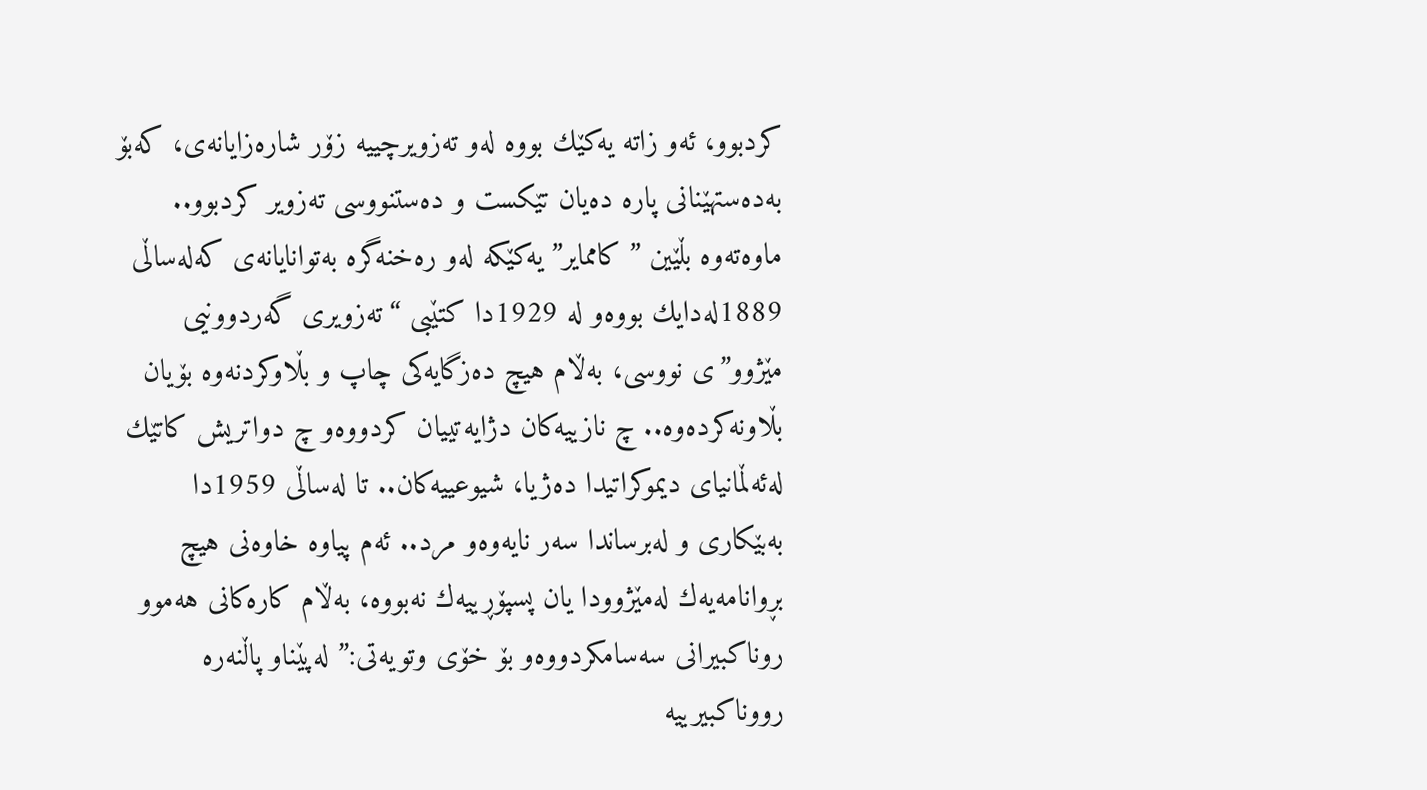كردبوو، ئه‌و زاته‌ یه‌كێك بووه‌ له‌و ته‌زویرچییه‌ زۆر شاره‌زایانه‌ی، كه‌بۆ به‌ده‌ستهێنانی پاره‌ ده‌یان تێكست و ده‌ستنووسی ته‌زویر كردبوو.. ماوه‌ته‌وه‌ بڵێین ” كاممایر” یه‌كێكه‌ له‌و ره‌خنه‌گره‌ به‌توانایانه‌ی كه‌له‌ساڵی 1889له‌دایك بووه‌و له‌ 1929دا كتێبی “ته‌زویری گه‌ردوونیی مێژوو”ی نووسی، به‌ڵام هیچ ده‌زگایه‌كی چاپ و بڵاوكردنه‌وه‌ بۆیان بڵاونه‌كرده‌وه‌.. چ نازییه‌كان دژایه‌تییان كردووه‌و چ دواتریش كاتێك له‌ئه‌ڵمانیای دیموكراتیدا ده‌ژیا، شیوعییه‌كان.. تا له‌ساڵی 1959دا به‌بێكاری و له‌برساندا سه‌ر نایه‌وه‌و مرد.. ئه‌م پیاوه‌ خاوه‌نی هیچ بڕوانامه‌یه‌ك له‌مێژوودا یان پسپۆڕییه‌ك نه‌بووه‌، به‌ڵام كاره‌كانی هه‌موو روناكبیرانی سه‌سامكردووه‌و بۆ خۆی وتویه‌تی:” له‌پێناو پاڵنه‌ره‌ رووناكبیرییه‌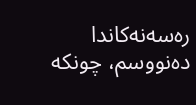ره‌سه‌نه‌كاندا ده‌نووسم، چونكه‌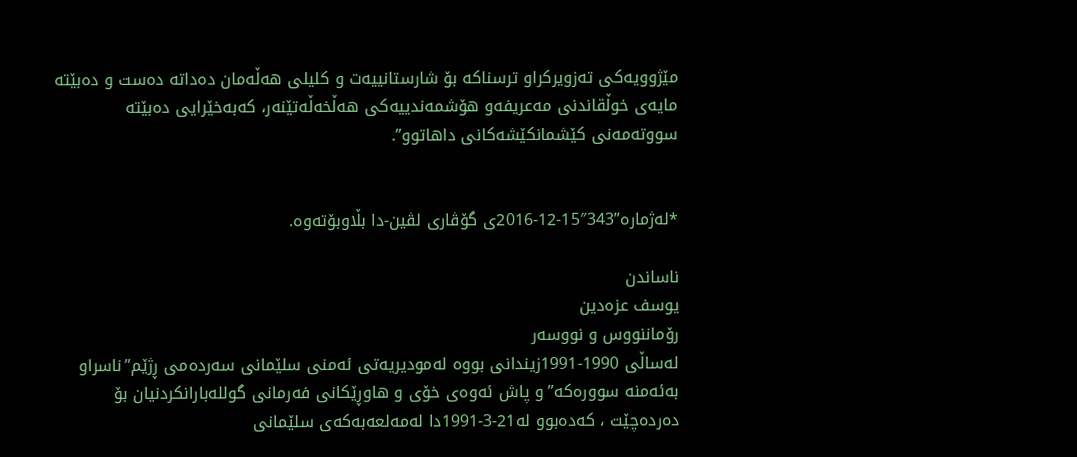مێژوویه‌كی ته‌زویركراو ترسناكه‌ بۆ شارستانییه‌ت و كلیلی هه‌ڵه‌مان ده‌داته‌ ده‌ست و ده‌بێته‌ مایه‌ی خوڵقاندنی مه‌عریفه‌و هۆشمه‌ندییه‌كی هه‌ڵخه‌ڵه‌تێنه‌ر، كه‌به‌خێرایی ده‌بێته‌ سووته‌مه‌نی كێشمانكێشه‌كانی داهاتوو”.


*له‌ژماره‌”343″15-12-2016ی گۆڤاری لڤین-دا بڵاوبۆته‌وه‌.

ناساندن
یوسف عزه‌دین
رۆماننووس و نووسه‌ر
له‌ساڵی 1990-1991زیندانی بووه‌ له‌مودیریه‌تی ئه‌منی سلێمانی سه‌رده‌می ڕژێم”ناسراو به‌ئه‌منه‌ سووره‌كه‌”و پاش ئه‌وه‌ی خۆی و هاوڕێكانی فه‌رمانی گولله‌بارانكردنیان بۆ ده‌رده‌چێت ، كه‌ده‌بوو له‌21-3-1991دا له‌مه‌لعه‌به‌كه‌ی سلێمانی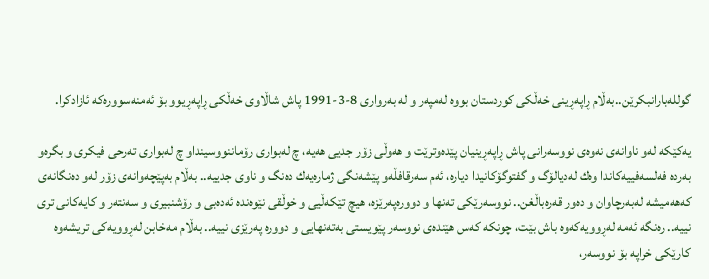گولله‌بارانبكرێن..به‌ڵام ڕاپه‌ڕینی خه‌ڵكی كوردستان بووه‌ له‌مپه‌ر و له‌ به‌رواری 8-3-1991 پاش شاڵاوی خه‌ڵكی ڕاپه‌ڕیوو بۆ ئه‌منه‌سووره‌كه‌ ئازادكرا.

یه‌كێكه‌ له‌و ناوانه‌ی نه‌وه‌ی نووسه‌رانی پاش ڕاپه‌ڕینیان پێده‌وترێت و هه‌وڵی زۆر جدیی هه‌یه‌، چ له‌بواری رۆماننووسینداو چ له‌بواری ته‌رحی فیكری و بگره‌و به‌رده‌ فه‌لسه‌فییه‌كاندا وه‌ك له‌دیالۆگ و گفتوگۆكانیدا دیاره‌، ئه‌م سه‌رقافڵه‌و پێشه‌نگی ژماره‌یه‌ك ده‌نگ و ناوی جدییه‌.. به‌ڵام به‌پێچه‌وانه‌ی زۆر له‌و ده‌نگانه‌ی كه‌هه‌میشه‌ له‌به‌رچاوان و ده‌ور قه‌ره‌باڵغن.. نووسه‌رێكی ته‌نها و دووره‌په‌رێزه‌، هیچ تێكه‌ڵیی و خوڵقی نێوه‌نده‌ ئه‌ده‌بی و رۆشنبیری و سه‌نته‌ر و كایه‌كانی تری نییه‌.. ره‌نگه‌ ئه‌مه‌ له‌ڕوویه‌كه‌وه‌ باش بێت، چونكه‌ كه‌س هێنده‌ی نووسه‌ر پێویستی به‌ته‌نهایی و دووره‌ په‌رێزی نییه‌.. به‌ڵام مه‌خابن له‌ڕوویه‌كی تریشه‌وه‌ كارێكی خراپه‌ بۆ نووسه‌ر،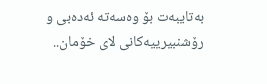به‌تایبه‌ت بۆ وه‌سه‌ته‌ ئه‌ده‌بی و رۆشنبیرییه‌كانی لای خۆمان..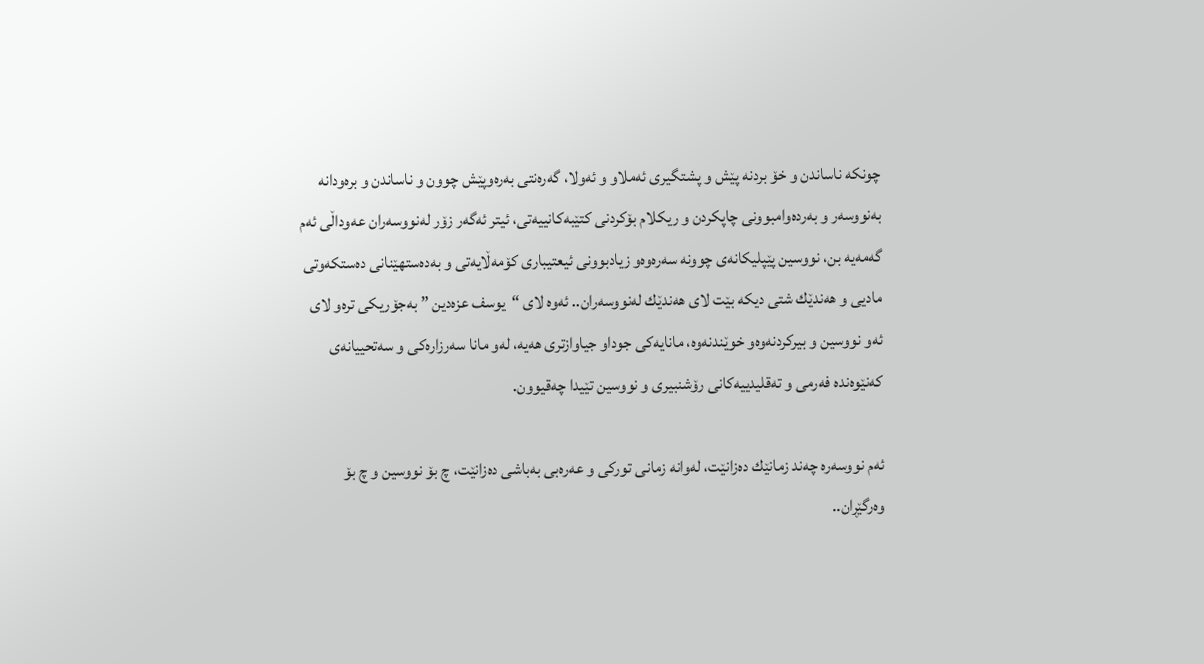چونكه‌ ناساندن و خۆ بردنه‌ پێش و پشتگیری ئه‌ملاو و ئه‌ولا، گه‌ره‌نتی به‌ره‌وپێش چوون و ناساندن و بره‌ودانه‌ به‌نووسه‌ر و به‌رده‌وامبوونی چاپكردن و ریكلام بۆكردنی كتێبه‌كانییه‌تی، ئیتر ئه‌گه‌ر زۆر له‌نووسه‌ران عه‌وداڵی ئه‌م گه‌مه‌یه‌ بن، نووسین پێپلیكانه‌ی چوونه‌ سه‌ره‌وه‌و زیادبوونی ئیعتیباری كۆمه‌ڵایه‌تی و به‌ده‌ستهێنانی ده‌ستكه‌وتی مادیی و هه‌ندێك شتی دیكه‌ بێت لای هه‌ندێك له‌نووسه‌ران.. ئه‌وه‌ لای “یوسف عزه‌دین ” به‌جۆریكی تره‌و لای ئه‌و نووسین و بیركردنه‌وه‌و خوێندنه‌وه‌، مانایه‌كی جوداو جیاوازتری هه‌یه‌، له‌و مانا سه‌رزاره‌كی و سه‌تحییانه‌ی كه‌نێوه‌نده‌ فه‌رمی و ته‌قلیدییه‌كانی رۆشنبیری و نووسین تێیدا چه‌قیوون.

ئه‌م نووسه‌ره‌ چه‌ند زمانێك ده‌زانێت، له‌وانه‌ زمانی توركی و عه‌ره‌بی به‌باشی ده‌زانێت، چ بۆ نووسین و چ بۆ وه‌رگێڕان..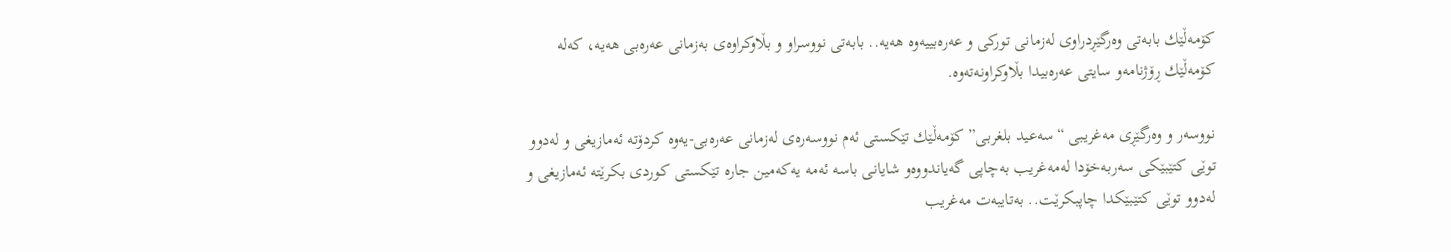كۆمه‌ڵێك بابه‌تی وه‌رگێڕدراوی له‌زمانی توركی و عه‌ره‌بییه‌وه‌ هه‌یه‌.. بابه‌تی نووسراو و بڵاوكراوه‌ی به‌زمانی عه‌ره‌بی هه‌یه‌، كه‌له‌ كۆمه‌ڵێك ڕۆژنامه‌و سایتی عه‌ره‌بیدا بڵاوكراونه‌ته‌وه‌.

نووسه‌ر و وه‌رگێڕی مه‌غریبی “سه‌عید بلغربی” كۆمه‌ڵێك تێكستی ئه‌م نووسه‌ره‌ی له‌زمانی عه‌ره‌بی-یه‌وه‌ كردۆته‌ ئه‌مازیغی و له‌دوو توێی كتێبێكی سه‌ربه‌خۆدا له‌مه‌غریب به‌چاپی گه‌یاندووه‌و شایانی باسه‌ ئه‌مه‌ یه‌كه‌مین جاره‌ تێكستی كوردی بكرێته‌ ئه‌مازیغی و له‌دوو توێی كتێبێكدا چاپبكرێت.. به‌تایبه‌ت مه‌غریب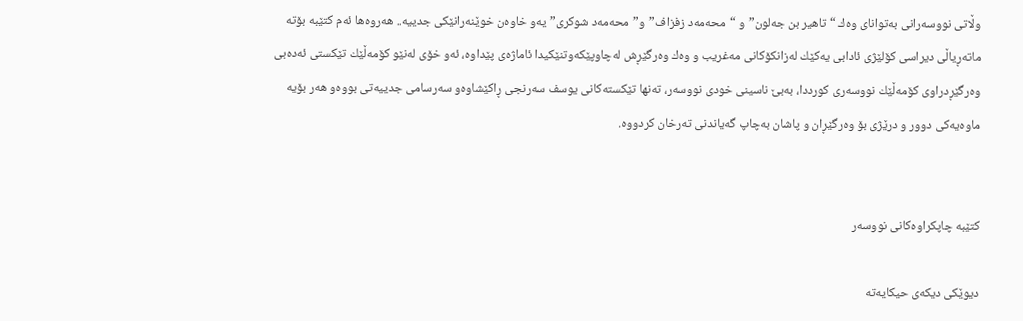وڵاتی نووسه‌رانی به‌توانای وه‌ك “تاهیر بن جه‌لون”و “محه‌مه‌د زفزاف”و”محه‌مه‌د شوكری”یه‌و خاوه‌ن خوێنه‌رانێكی جدییه‌.. هه‌روه‌ها ئه‌م كتێبه‌ بۆته‌ ماته‌ڕیاڵی دیراسی كۆلێژی ئادابی یه‌كێك له‌زانكۆكانی مه‌غریب و وه‌ك وه‌رگێڕش له‌چاوپێكه‌وتنێكیدا ئاماژه‌ی پێداوه‌، ئه‌و خۆی له‌نێو كۆمه‌ڵێك تێكستی ئه‌ده‌بی وه‌رگێڕدراوی كۆمه‌ڵێك نووسه‌ری كورددا، به‌بێ‌ ناسینی خودی نووسه‌ر، ته‌نها تێكسته‌كانی یوسف سه‌رنجی ڕاكێشاوه‌و سه‌رسامی جدییه‌تی بووه‌و هه‌ر بۆیه‌ ماوه‌یه‌كی دوور و درێژی بۆ وه‌رگێڕان و پاشان به‌چاپ گه‌یاندنی ته‌رخان كردووه‌.


كتێبه‌ چاپكراوه‌كانی نووسه‌ر

دیوێكی دیكه‌ی حیكایه‌ته‌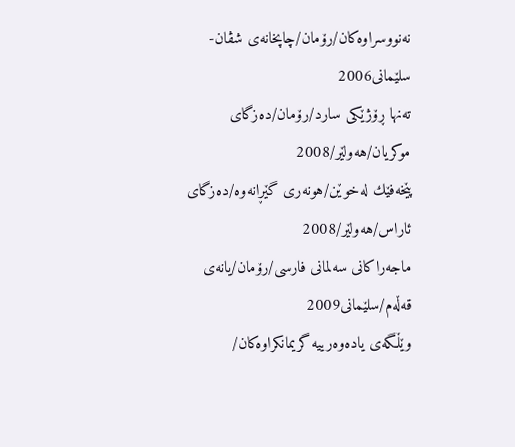نه‌نووسراوه‌كان/رۆمان/چاپخانه‌ی شڤان-سلێمانی2006
ته‌نها ڕۆژێكی سارد/رۆمان/ده‌زگای موكریان/هه‌ولێر/2008
پێخه‌فێك له‌خوێن/هونه‌ری گێڕانه‌وه‌/ده‌زگای ئاراس/هه‌ولێر/2008
ماجه‌راكانی سه‌لمانی فارسی/رۆمان/یانه‌ی قه‌ڵه‌م/سلێمانی2009
وێڵگه‌ی یاده‌وه‌رییه‌ گریمانكراوه‌كان/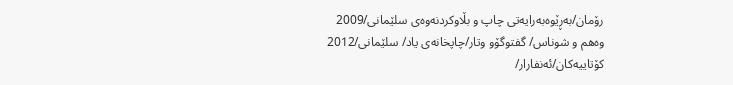رۆمان/به‌ڕێوه‌به‌رایه‌تی چاپ و بڵاوكردنه‌وه‌ی سلێمانی/2009
وه‌هم و شوناس/ گفتوگۆو وتار/چاپخانه‌ی یاد/ سلێمانی/2012
كۆتاییه‌كان/ئه‌نفارار/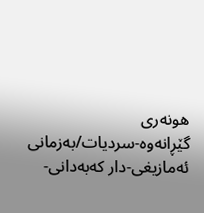هونه‌ری گێڕانه‌وه‌-سردیات/به‌زمانی ئه‌مازیغی-دار كه‌به‌دانی-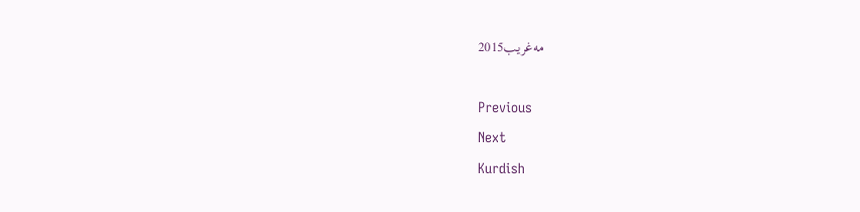مه‌غریب2015

Previous
Next
Kurdish